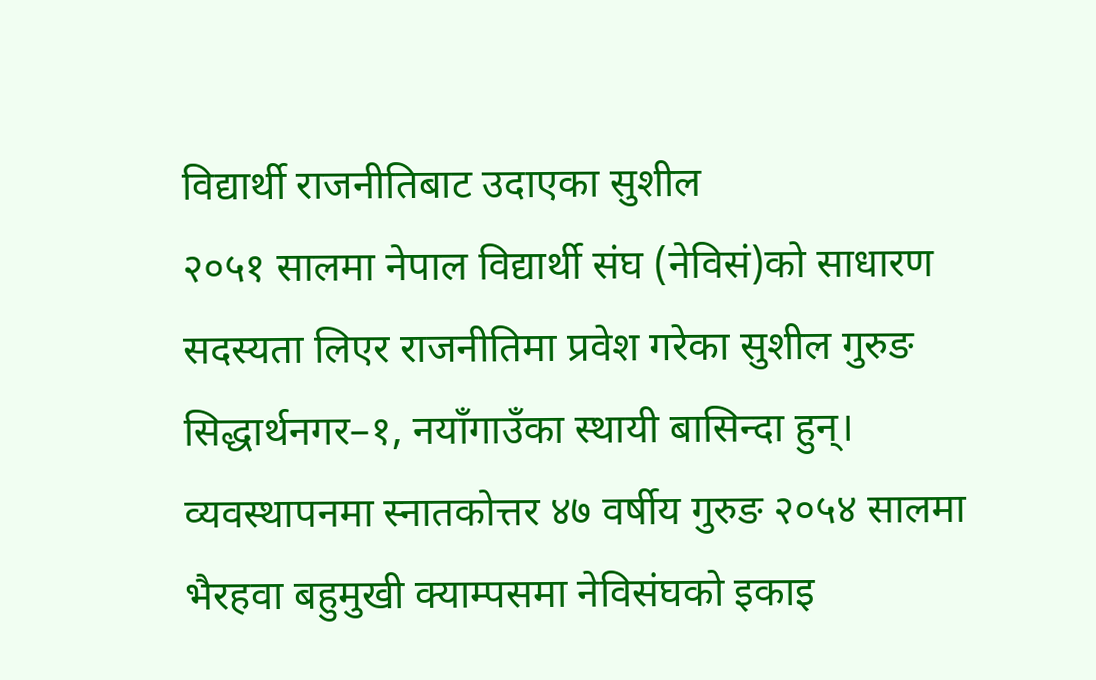विद्यार्थी राजनीतिबाट उदाएका सुशील
२०५१ सालमा नेपाल विद्यार्थी संघ (नेविसं)को साधारण सदस्यता लिएर राजनीतिमा प्रवेश गरेका सुशील गुरुङ सिद्धार्थनगर–१, नयाँगाउँका स्थायी बासिन्दा हुन्।
व्यवस्थापनमा स्नातकोत्तर ४७ वर्षीय गुरुङ २०५४ सालमा भैरहवा बहुमुखी क्याम्पसमा नेविसंघको इकाइ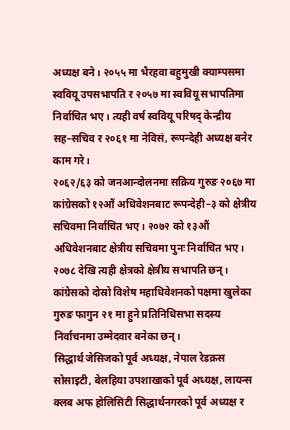अध्यक्ष बने। २०५५ मा भैरहवा बहुमुखी क्याम्पसमा स्ववियू उपसभापति र २०५७ मा स्ववियू सभापतिमा निर्वाचित भए। त्यही वर्ष स्ववियू परिषद् केन्द्रीय सह–सचिव र २०६१ मा नेविसं, रूपन्देही अध्यक्ष बनेर काम गरे।
२०६२/६३ को जनआन्दोलनमा सक्रिय गुरुङ २०६७ मा कांग्रेसको १२औं अधिवेशनबाट रूपन्देही–३ को क्षेत्रीय सचिवमा निर्वाचित भए। २०७२ को १३औं अधिवेशनबाट क्षेत्रीय सचिवमा पुनः निर्वाचित भए। २०७८ देखि त्यही क्षेत्रको क्षेत्रीय सभापति छन्।
कांग्रेसको दोस्रो विशेष महाधिवेशनको पक्षमा खुलेका गुरुङ फागुन २१ मा हुने प्रतिनिधिसभा सदस्य निर्वाचनमा उम्मेदवार बनेका छन्।
सिद्धार्थ जेसिजको पूर्व अध्यक्ष, नेपाल रेडक्रस सोसाइटी, बेलहिया उपशाखाको पूर्व अध्यक्ष, लायन्स क्लब अफ होलिसिटी सिद्धार्थनगरको पूर्व अध्यक्ष र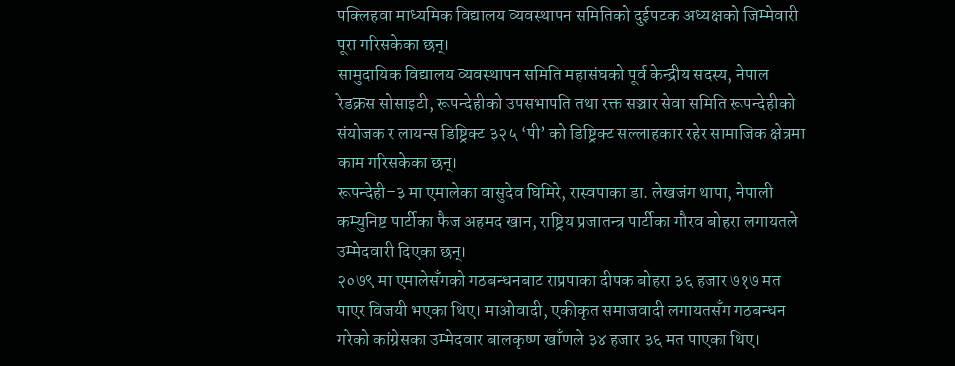पक्लिहवा माध्यमिक विद्यालय व्यवस्थापन समितिको दुईपटक अध्यक्षको जिम्मेवारी पूरा गरिसकेका छन्।
सामुदायिक विद्यालय व्यवस्थापन समिति महासंघको पूर्व केन्द्रीय सदस्य, नेपाल रेडक्रस सोसाइटी, रूपन्देहीको उपसभापति तथा रक्त सञ्चार सेवा समिति रूपन्देहीको संयोजक र लायन्स डिष्ट्रिक्ट ३२५ ‘पी’ को डिष्ट्रिक्ट सल्लाहकार रहेर सामाजिक क्षेत्रमा काम गरिसकेका छन्।
रूपन्देही–३ मा एमालेका वासुदेव घिमिरे, रास्वपाका डा. लेखजंग थापा, नेपाली कम्युनिष्ट पार्टीका फैज अहमद खान, राष्ट्रिय प्रजातन्त्र पार्टीका गौरव बोहरा लगायतले उम्मेदवारी दिएका छन्।
२०७९ मा एमालेसँगको गठबन्धनबाट राप्रपाका दीपक बोहरा ३६ हजार ७१७ मत पाएर विजयी भएका थिए। माओवादी, एकीकृत समाजवादी लगायतसँग गठबन्धन गरेको कांग्रेसका उम्मेदवार बालकृष्ण खाँणले ३४ हजार ३६ मत पाएका थिए।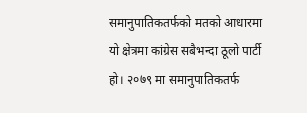समानुपातिकतर्फको मतको आधारमा यो क्षेत्रमा कांग्रेस सबैभन्दा ठूलो पार्टी हो। २०७९ मा समानुपातिकतर्फ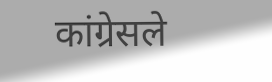कांग्रेसले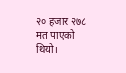२० हजार २७८ मत पाएको थियो।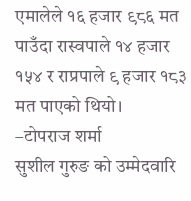एमालेले १६ हजार ९८६ मत पाउँदा रास्वपाले १४ हजार १५४ र राप्रपाले ९ हजार १८३ मत पाएको थियो।
–टोपराज शर्मा
सुशील गुरुङ को उम्मेदवारि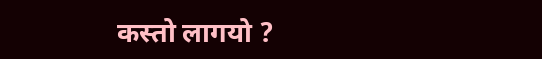कस्तो लागयो ?